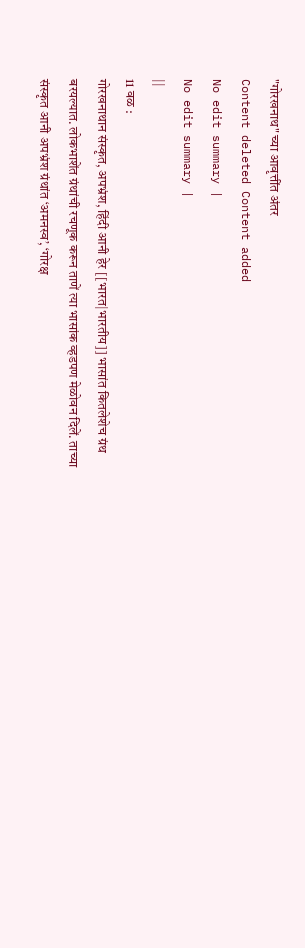"गोरखनाथ" च्या आवृत्तींत अंतर
Content deleted Content added
No edit summary |
No edit summary |
||
11 वळ :
गोरखनाथान संस्कृत, अपभ्रंश, हिंदी आनी हेर [[भारत|भारतीय]] भासांत कितलेशेच ग्रंथ बरयल्यात. लोकभाशेंत ग्रंथांची रचणूक करून ताणें त्या भासांक व्हडपण मेळोवन दिलें. ताच्या संस्कृत आनी अपभ्रंश ग्रंथांत ‘अमनस्व’, ‘गोरक्ष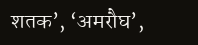शतक’, ‘अमरौघ’,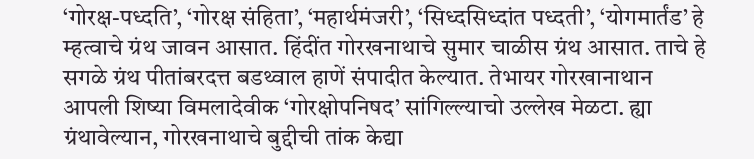‘गोरक्ष-पध्दति’, ‘गोरक्ष संहिता’, ‘महार्थमंजरी’, ‘सिध्दसिध्दांत पध्दती’, ‘योगमार्तंड’ हे म्हत्वाचे ग्रंथ जावन आसात. हिंदींत गोरखनाथाचे सुमार चाळीस ग्रंथ आसात. ताचे हे सगळे ग्रंथ पीतांबरदत्त बडथ्वाल हाणें संपादीत केल्यात. तेभायर गोरखानाथान आपली शिष्या विमलादेवीक ‘गोरक्षोपनिषद’ सांगिल्ल्याचो उल्लेख मेळटा. ह्या ग्रंथावेल्यान, गोरखनाथाचे बुद्दीची तांक केद्या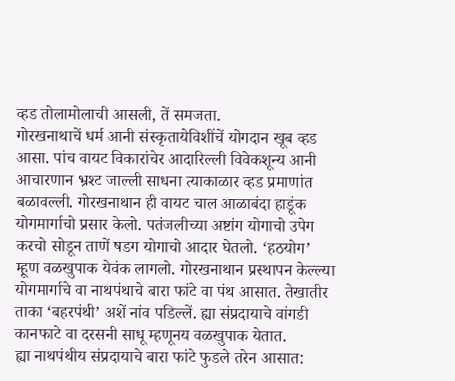व्हड तोलामोलाची आसली, तें समजता.
गोरखनाथाचें धर्म आनी संस्कृतायेविशींचें योगदान खूब व्हड आसा. पांच वायट विकारांचेर आदारिल्ली विवेकशून्य आनी आचारणान भ्रश्ट जाल्ली साधना त्याकाळार व्हड प्रमाणांत बळावल्ली. गोरखनाथान ही वायट चाल आळाबंदा हाडूंक योगमार्गाचो प्रसार केलो. पतंजलीच्या अष्टांग योगाचो उपेग करचो सोडून ताणें षडग योगाचो आदार घेतलो. ‘हठयोग’ म्हूण वळखुपाक येवंक लागलो. गोरखनाथान प्रस्थापन केल्ल्या योगमार्गाचे वा नाथपंथाचे बारा फांटे वा पंथ आसात. तेखातीर ताका ‘बहरपंथी’ अशें नांव पडिल्लें. ह्या संप्रदायाचे वांगडी कानफाटे वा दरसनी साधू म्हणूनय वळखुपाक येतात.
ह्या नाथपंथीय संप्रदायाचे बारा फांटे फुडले तरेन आसात: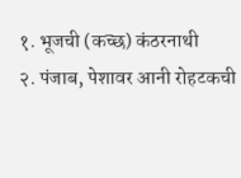१. भूजची (कच्छ) कंठरनाथी
२. पंजाब, पेशावर आनी रोहटकची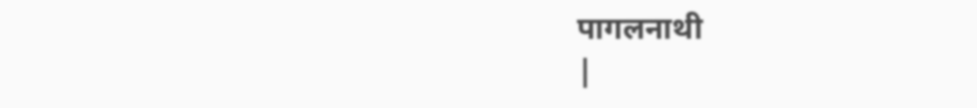पागलनाथी
|